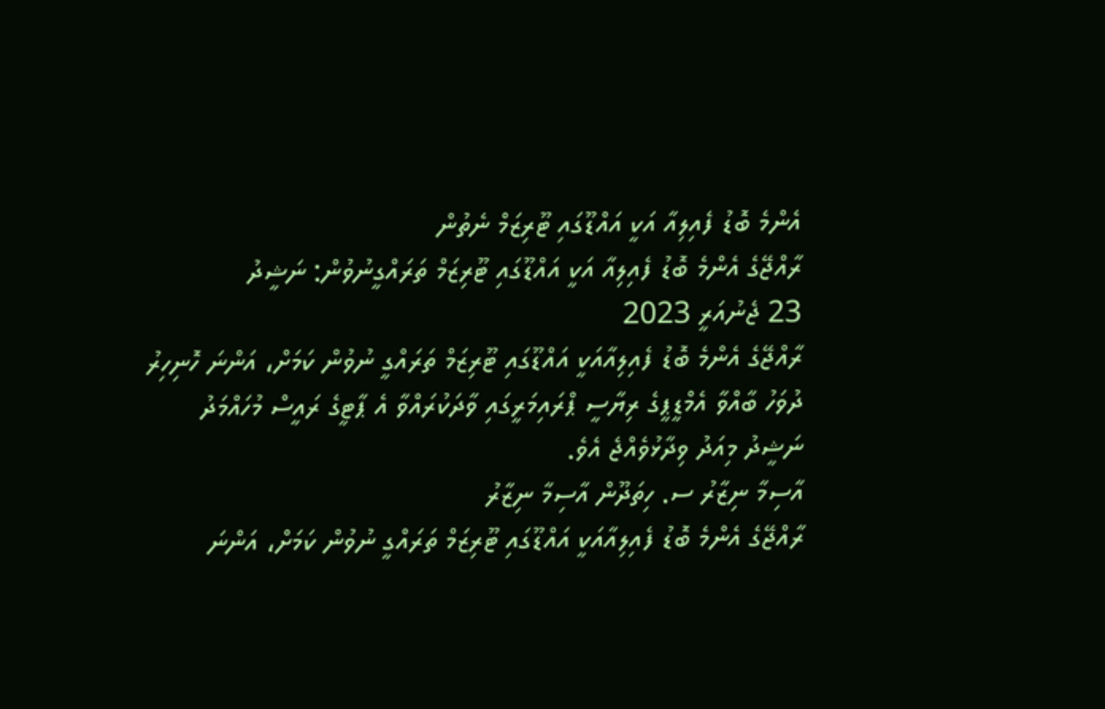އެންމެ ބޮޑު ފެއިލިއާ އަކީ އައްޑޫގައި ޓޫރިޒަމް ނެތުން
ރާއްޖޭގެ އެންމެ ބޮޑު ފެއިލިއާ އަކީ އައްޑޫގައި ޓޫރިޒަމް ތަރައްގީނުވުން: ނަޝީދު
23 ޖެނުއަރީ 2023
ރާއްޖޭގެ އެންމެ ބޮޑު ފެއިލިއާއަކީ އައްޑޫގައި ޓޫރިޒަމް ތަރައްގީ ނުވުން ކަމަށް، އަންނަ ހޮނިހިރު ދުވަހު ބާއްވާ އެމްޑީޕީގެ ރިޔާސީ ޕްރައިމަރީގައި ވާދަކުރައްވާ އެ ޕާޓީގެ ރައީސް މުހައްމަދު ނަޝީދު މިއަދު ވިދާޅުވެއްޖެ އެވެ.
އާސިމާ ނިޒާރު ސ. ހިތަދޫން އާސިމާ ނިޒާރު
ރާއްޖޭގެ އެންމެ ބޮޑު ފެއިލިއާއަކީ އައްޑޫގައި ޓޫރިޒަމް ތަރައްގީ ނުވުން ކަމަށް، އަންނަ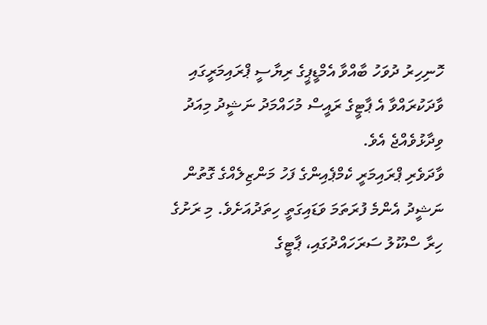ހޮނިހިރު ދުވަހު ބާއްވާ އެމްޑީޕީގެ ރިޔާސީ ޕްރައިމަރީގައި ވާދަކުރައްވާ އެ ޕާޓީގެ ރައީސް މުހައްމަދު ނަޝީދު މިއަދު ވިދާޅުވެއްޖެ އެވެ.
ވާދަވެރި ޕްރައިމަރީ ކެމްޕެއިންގެ ފަހު މަންޒިލެއްގެ ގޮތުން ނަޝީދު އެންމެ ފުރަތަމަ ވަޑައިގަތީ ހިތަދުއަށެވެ. މި ރަށުގެ ހިރާ ސްކޫލު ސަރަހައްދުގައި، ޕާޓީގެ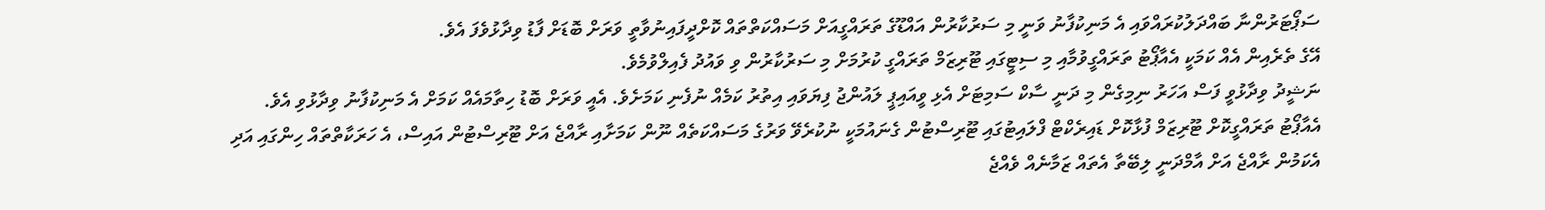ސަޕޯޓަރުންނާ ބައްދަލުކުރައްވައި އެ މަނިކުފާނު ވަނީ މި ސަރުކާރުން އައްޑޫގެ ތަރައްގީއަށް މަސައްކަތްތައް ކޮށްދީފައިނުވާތީ ވަރަށް ބޮޑަށް ފާޑު ވިދާޅުވެފަ އެވެ.
އޭގެ ތެރެއިން އެއް ކަމަކީ އެއާޕޯޓު ތަރައްގީވުމާއި މި ސިޓީގައި ޓޫރިޒަމް ތަރައްގީ ކުރުމަށް މި ސަރުކާރުން ވި ވައުދު ފެއިލްވުމެވެ.
ނަޝީދު ވިދާޅުވީ ފަސް އަހަރު ނިމިގެން މި ދަނީ ސާކް ސަމިޓަށް އެޅި ވީއައިޕީ ލައުންޖު ފިޔަވައި އިތުރު ކަމެއް ނުފެނި ކަމަށެވެ. އެއީ ވަރަށް ބޮޑު ހިތާމައެއް ކަމަށް އެ މަނިކުފާނު ވިދާޅުވި އެވެ.
އެއާޕޯޓު ތަރައްގީކޮށް ޓޫރިޒަމް ފުޅާކޮށް ޑައިރެކްޓް ފްލައިޓުގައި ޓޫރިސްޓުން ގެނައުމަކީ ނުކުރެވޭ ވަރުގެ މަސައްކަތެއް ނޫން ކަމަށާއި ރާއްޖެ އަށް ޓޫރިސްޓުން އައިސް، އެ ހަރަކާތްތައް ހިންގައި އަދި އެކަމުން ރާއްޖެ އަށް އާމްދަނީ ލިބޭތާ އެތައް ޒަމާނެއް ވެއްޖެ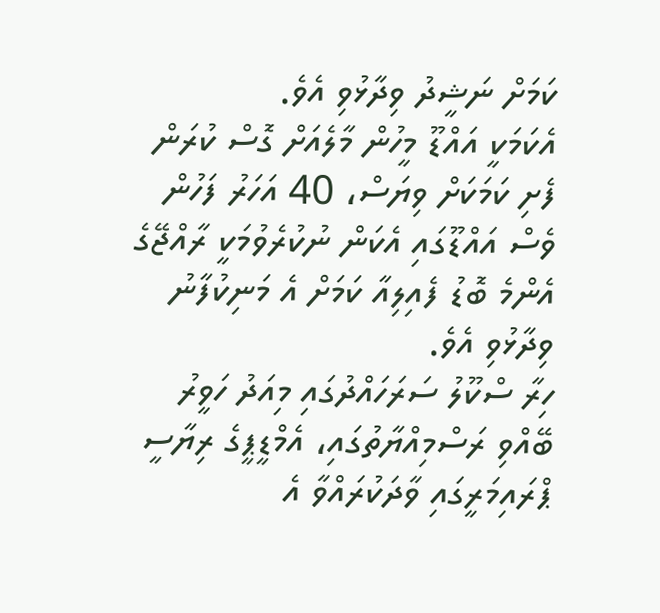ކަމަށް ނަޝީދު ވިދާޅުވި އެވެ.
އެކަމަކީ އައްޑޫ މީހުން މާލެއަށް ގޮސް ކުރަން ފެށި ކަމަކަށް ވިޔަސް، 40 އަހަރު ފަހުން ވެސް އައްޑޫގައި އެކަން ނުކުރެވުމަކީ ރާއްޖޭގެ އެންމެ ބޮޑު ފެއިލިއާ ކަމަށް އެ މަނިކުފާނު ވިދާޅުވި އެވެ.
ހިރާ ސްކޫލު ސަރަހައްދުގައި މިއަދު ހަވީރު ބޭއްވި ރަސްމިއްޔާތުގައި، އެމްޑީޕީގެ ރިޔާސީ ޕްރައިމަރީގައި ވާދަކުރައްވާ އެ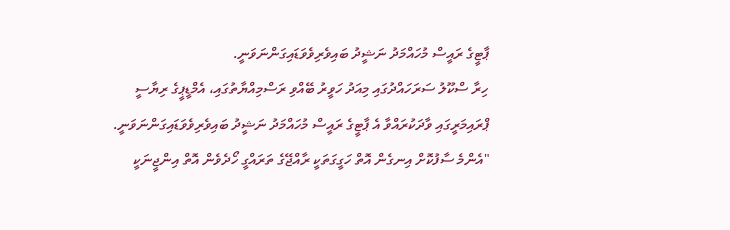ޕާޓީގެ ރައީސް މުހައްމަދު ނަޝީދު ބައިވެރިވެވަޑައިގަންނަވަނީ.
ހިރާ ސްކޫލު ސަރަހައްދުގައި މިއަދު ހަވީރު ބޭއްވި ރަސްމިއްޔާތުގައި، އެމްޑީޕީގެ ރިޔާސީ ޕްރައިމަރީގައި ވާދަކުރައްވާ އެ ޕާޓީގެ ރައީސް މުހައްމަދު ނަޝީދު ބައިވެރިވެވަޑައިގަންނަވަނީ.
"އެންމެ ސާފުކޮށް އިނގެން އޮތް ހަގީގަތަކީ ރާއްޖޭގެ ތަރައްގީ ހޯދެވެން އޮތް އިންޖީނަކީ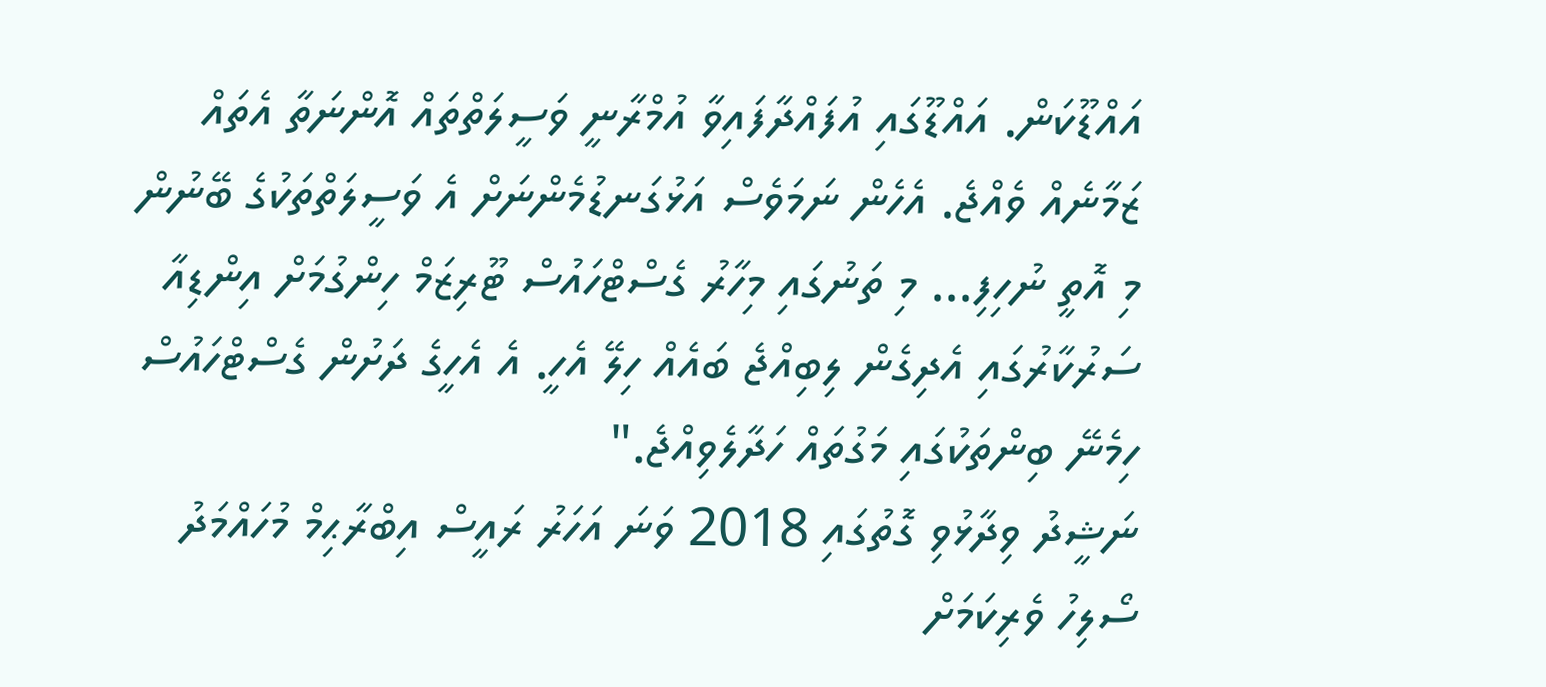އައްޑޫކަން. އައްޑޫގައި އުފައްދާފައިވާ އުމްރާނީ ވަސީލަތްތައް އޮންނަތާ އެތައް ޒަމާނެއް ވެއްޖެ. އެހެން ނަމަވެސް އަޅުގަނޑުމެންނަށް އެ ވަސީލަތްތަކުގެ ބޭނުން މި އޮތީ ނުހިފި... މި ތަނުގައި މިހާރު ގެސްޓްހައުސް ޓޫރިޒަމް ހިންގުމަށް އިންޑިއާ ސަރުކާރުގައި އެދިގެން ލިބިއްޖެ ބައެއް ހިލޭ އެހީ. އެ އެހީގެ ދަށުން ގެސްޓްހައުސް ހިމެނޭ ބިންތަކުގައި މަގުތައް ހަދާލެވިއްޖެ."
ނަޝީދު ވިދާޅުވި ގޮތުގައި 2018 ވަނަ އަހަރު ރައީސް އިބްރާޙިމް މުހައްމަދު ސޯލިހު ވެރިކަމަށް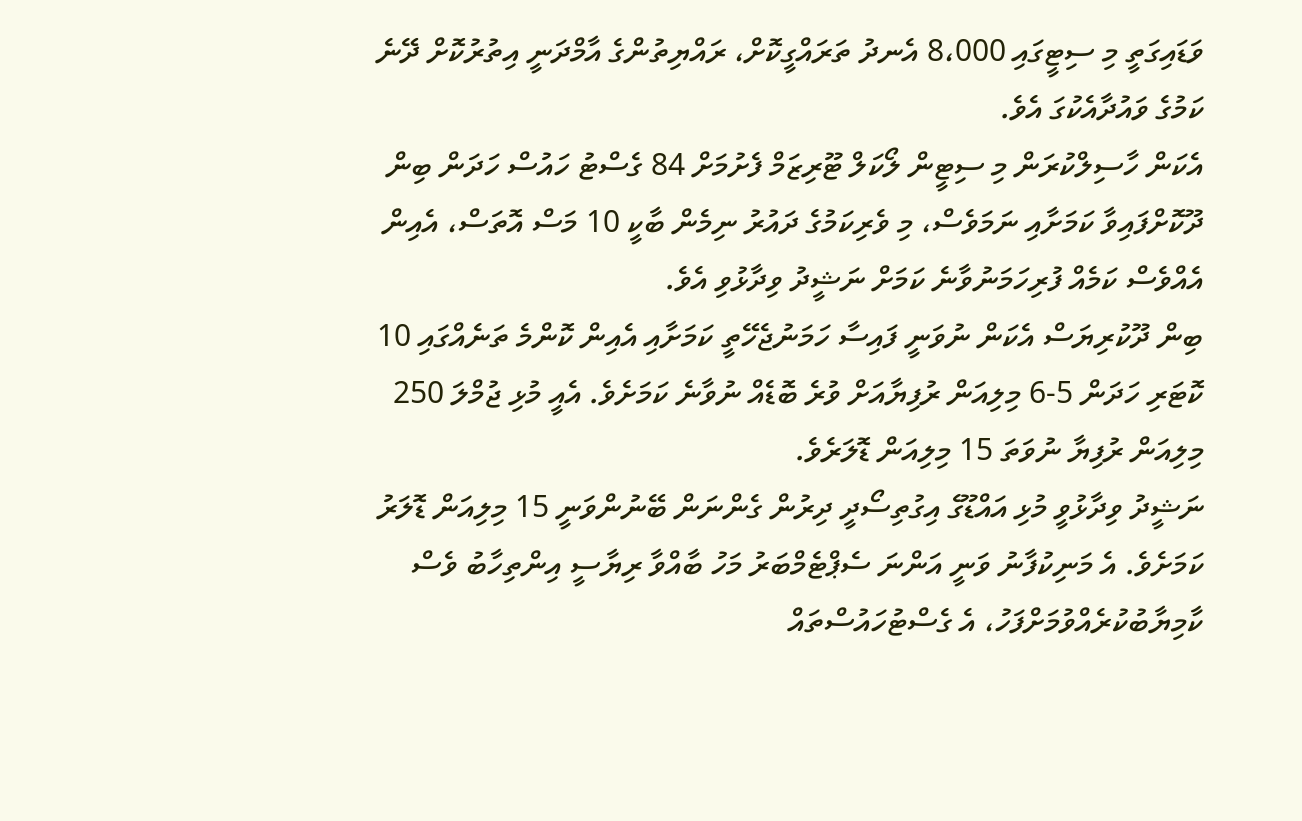ވަޑައިގަތީ މި ސިޓީގައި 8،000 އެނދު ތަރައްގީކޮށް، ރައްޔިތުންގެ އާމްދަނީ އިތުރުކޮށް ދޭނެ ކަމުގެ ވައުދާއެކުގަ އެވެ.
އެކަން ހާސިލްކުރަން މި ސިޓީން ލޯކަލް ޓޫރިޒަމް ފެށުމަށް 84 ގެސްޓު ހައުސް ހަދަން ބިން ދޫކޮށްފައިވާ ކަމަށާއި ނަމަވެސް، މި ވެރިކަމުގެ ދައުރު ނިމެން ބާކީ 10 މަސް އޮތަސް، އެއިން އެއްވެސް ކަމެއް ފުރިހަމަނުވާނެ ކަމަށް ނަޝީދު ވިދާޅުވި އެވެ.
ބިން ދޫކުރިޔަސް އެކަން ނުވަނީ ފައިސާ ހަމަނުޖެހޭތީ ކަމަށާއި އެއިން ކޮންމެ ތަނެއްގައި 10 ކޮޓަރި ހަދަން 5-6 މިލިއަން ރުފިޔާއަށް ވުރެ ބޮޑެއް ނުވާނެ ކަމަށެވެ. އެއީ މުޅި ޖުމްލަ 250 މިލިއަން ރުފިޔާ ނުވަތަ 15 މިލިއަން ޑޮލަރެވެ.
ނަޝީދު ވިދާޅުވީ މުޅި އައްޑޫގެ އިގުތިސޯދީ ދިރުން ގެންނަން ބޭނުންވަނީ 15 މިލިއަން ޑޮލަރު ކަމަށެވެ. އެ މަނިކުފާނު ވަނީ އަންނަ ސެޕްޓެމްބަރު މަހު ބާއްވާ ރިޔާސީ އިންތިހާބު ވެސް ކާމިޔާބުކުރެއްވުމަށްފަހު، އެ ގެސްޓުހައުސްތައް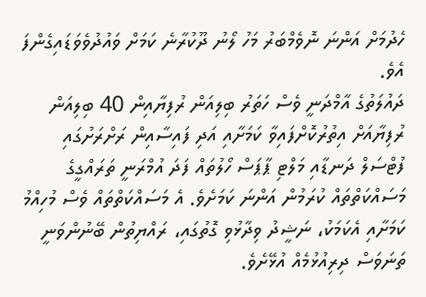ހެދުމަށް އަންނަ ނޮވެމްބަރު މަހު ލޯނު ދޫކުރާނެ ކަމަށް ވައުދުވެވަޑައިގެންފަ އެވެ.
ދައުލަތުގެ އާމްދަނީ ވެސް ހަތަރު ބިލިއަން ރުފިޔާއިން 40 ބިލިއަން ރުފިޔާއަށް އިތުރުކޮށްފައިވާ ކަމަށާއި އަދި ފައިސާއިން ރަށްރަށުގައި ފުޓްސަލް ދަނޑާއި މަލްޓި ޕާޕަސް ހޯލުތައް ފަދަ އުމްރަނީ ތަރައްގީގެ މަސައްކަތްތައް ކުރަމުން އަންނަ ކަމަށެވެ. އެ މަސައްކަތްތައް ވެސް މުހިއްމު ކަމަށާއި އެކަމަކު، ނަޝީދު ވިދާޅުވި ގޮތުގައި، ރައްޔިތުން ބޭނުންވަނީ ތަނަވަސް ދިރިއުޅުމެއް އުޅޭށެވެ.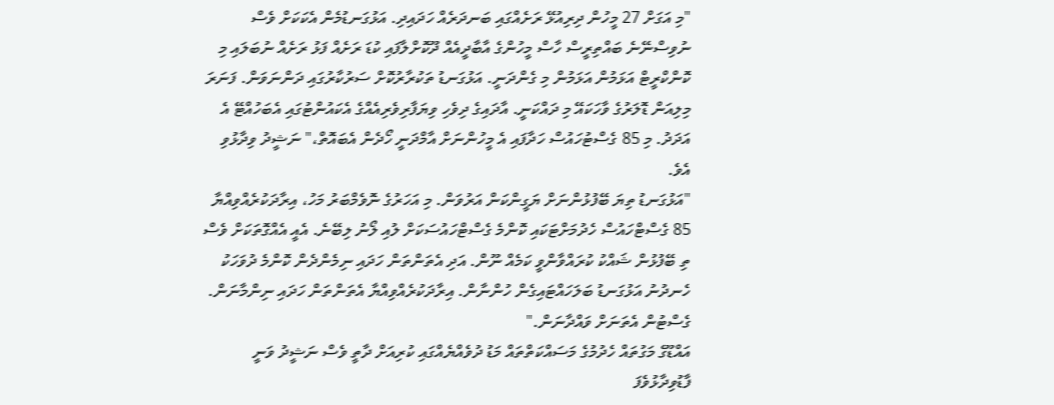"މި އަގަށް 27 މީހުން ދިރިއުޅޭ ރަށެއްގައި ބަނދަރެއް ހަދައިދި. އަޅުގަނޑުމެން އެކަކަށް ވެސް ނުވިސްނޭނެ ބައްތިރީސް ހާސް މީހުންގެ އާބާދީއެއް ދޫކޮށްލާފައި ކުޑަ ރަށެއް ފަޅު ރަށެއް ނުބަލައި މި ކޮންކްރީޓް އަޅަމުން އަޅަމުން މި ގެންދަނީ. އަޅުގަނޑު ތަކުރާރުކޮށް ސަރުކާރުގައި ދަންނަވަން. ފަނަރަ މިލިއަން ޑޮލަރުގެ ވާހަކައޭ މި ދައްކަނީ. އާދައިގެ ދިވެހި ވިޔަފާރިވެރިއެއްގެ އެކައުންޓުގައި އެބަހުއްޓޭ އެ އަދަދު. މި 85 ގެސްޓުހައުސް ހަދާފައި އެ މީހުންނަށް އާމްދަނީ ހޯދެން އެބައޮތް،" ނަޝީދު ވިދާޅުވި އެވެ.
"އަޅުގަނޑު ތިޔަ ބޭފުޅުންނަށް ޔަގީންކަން އަރުވަން. މި އަހަރުގެ ނޮވެމްބަރު މަހު، އިރާދަކުރެއްވިއްޔާ 85 ގެސްޓްހައުސް ހެދުމަށްޓަކައި ކޮންމެ ގެސްޓްހައުސަކަށް ލުއި ލޯނު ލިބޭނެ. އެއީ އެއްގޮތަކަށް ވެސް ތި ބޭފުޅުން ޝައްކު ކުރައްވާންވީ ކަމެއް ނޫން. އަދި އެތަންތަން ހަދައި ނިމެންދެން ކޮންމެ ދުވަހަކު ހެނދުނު އަޅުގަނޑު ބަލަހައްޓައިގެން ހުންނާން. އިރާދަކުރެއްވިއްޔާ އެތަންތަން ހަދައި ނިންމާނަން. ގެސްޓުން އެތަނަށް ވައްދާނަން."
އައްޑޫގެ މަގުތައް ހެދުމުގެ މަސައްކަތްތައް މަޑު ދުވެއްޔެއްގައި ކުރިއަށް ދާތީ ވެސް ނަޝީދު ވަނީ ފާޑުވިދާޅުވެފަ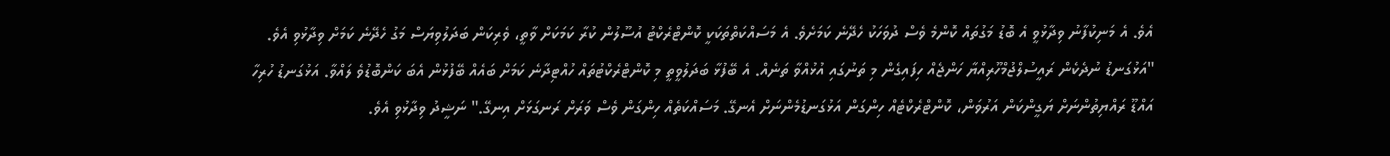އެވެ. އެ މަނިކުފާނު ވިދާޅުވީ އެ ބޮޑު މަގުތައް ކޮންމެ ވެސް ދުވަހަކު ހެދޭނެ ކަމަށެވެ. އެ މަސައްކަތްތަކަކީ ކޮންޓްރެކްޓު އުސޫލުން ކުރާ ކަމަކަށް ވާތީ، ވެރިކަން ބަދަލުވިޔަސް މަގު ހެދޭނެ ކަމަށް ވިދާޅުވި އެވެ.
"އަޅުގަނޑު ނުދެކެން ރައީސުލްޖުމްހޫރިއްޔާ ހަންޖެއް ހިފައިގެން މި ތަނުގައި އުޅުއްވާ ތަނެއް. އެ ބޭފުޅާ ބަދަލުވީތީ މި ކޮންޓްރެކްޓުތައް ހުއްޓިދާނެ ކަމަށް ބައެއް ބޭފުޅުން އެބަ ކަންބޮޑުވެ ލައްވާ. އަޅުގަނޑު ހުރިހާ އައްޑޫ ރައްޔިތުންނަށް ޔަގީންކަން އަރުވަން، ކޮންޓްރެކްޓެއް ހިންގަން އަޅުގަނޑުމެންނަށް އެނގޭ. މަސައްކަތެއް ހިންގަން ވެސް ވަރަށް ރަނގަޅަށް އިނގޭ." ނަޝީދު ވިދާޅުވި އެވެ.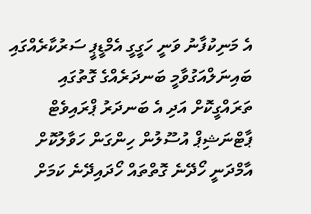އެ މަނިކުފާނު ވަނީ ހަގީގީ އެމްޑީޕީ ސަރުކާރެއްގައި ބައިނަލްއަގުވާމީ ބަނދަރެއްގެ ގޮތުގައި ތަރައްގީކޮށް އަދި އެ ބަނދަރު ޕްރައިވެޓް ޕާޓްނަޝިޕް އުސޫލުން ހިންގަން ހަވާލުކޮށް އާމްދަނީ ހޯދޭނެ ގޮތްތައް ހޯދައިދޭނެ ކަމަށް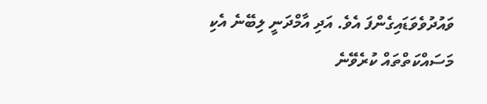ވައުދުވެވަޑައިގެންފަ އެވެ. އަދި އާމްދަނީ ލިބޭނެ އެކި މަސައްކަތްތައް ކުރެވޭނެ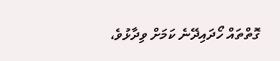ގޮތްތައް ހޯދައިދޭނެ ކަމަށް ވިދާޅުވެ،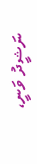ނަޝީދު ވަނީ،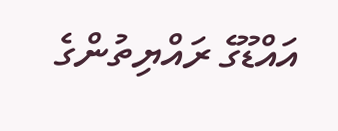އައްޑޫގެ ރައްޔިތުންގެ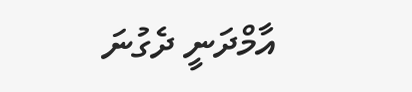އާމްދަނީ ދެގުނަ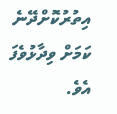އިތުރުކޮށްދޭނެ ކަމަށް ވިދާޅުވެފަ އެވެ.